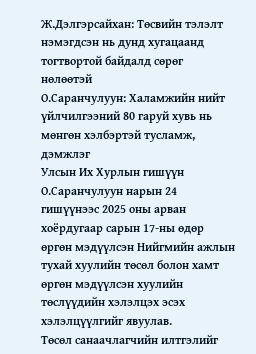Ж.Дэлгэрсайхан: Төсвийн тэлэлт нэмэгдсэн нь дунд хугацаанд тогтвортой байдалд сөрөг нөлөөтэй
О.Саранчулуун: Халамжийн нийт үйлчилгээний 80 гаруй хувь нь мөнгөн хэлбэртэй тусламж, дэмжлэг
Улсын Их Хурлын гишүүн О.Саранчулуун нарын 24 гишүүнээс 2025 оны арван хоёрдугаар сарын 17-ны өдөр өргөн мэдүүлсэн Нийгмийн ажлын тухай хуулийн төсөл болон хамт өргөн мэдүүлсэн хуулийн төслүүдийн хэлэлцэх эсэх хэлэлцүүлгийг явуулав.
Төсөл санаачлагчийн илтгэлийг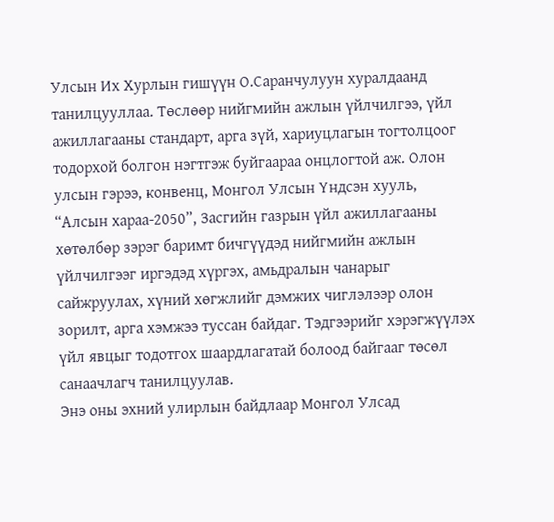Улсын Их Хурлын гишүүн О.Саранчулуун хуралдаанд танилцууллаа. Төслөөр нийгмийн ажлын үйлчилгээ, үйл ажиллагааны стандарт, арга зүй, хариуцлагын тогтолцоог тодорхой болгон нэгтгэж буйгаараа онцлогтой аж. Олон улсын гэрээ, конвенц, Монгол Улсын Үндсэн хууль, “Алсын хараа-2050”, Засгийн газрын үйл ажиллагааны хөтөлбөр зэрэг баримт бичгүүдэд нийгмийн ажлын үйлчилгээг иргэдэд хүргэх, амьдралын чанарыг сайжруулах, хүний хөгжлийг дэмжих чиглэлээр олон зорилт, арга хэмжээ туссан байдаг. Тэдгээрийг хэрэгжүүлэх үйл явцыг тодотгох шаардлагатай болоод байгааг төсөл санаачлагч танилцуулав.
Энэ оны эхний улирлын байдлаар Монгол Улсад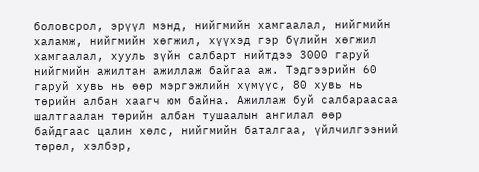боловсрол, эрүүл мэнд, нийгмийн хамгаалал, нийгмийн халамж, нийгмийн хөгжил, хүүхэд гэр бүлийн хөгжил хамгаалал, хууль зүйн салбарт нийтдээ 3000 гаруй нийгмийн ажилтан ажиллаж байгаа аж. Тэдгээрийн 60 гаруй хувь нь өөр мэргэжлийн хүмүүс, 80 хувь нь төрийн албан хаагч юм байна. Ажиллаж буй салбараасаа шалтгаалан төрийн албан тушаалын ангилал өөр байдгаас цалин хөлс, нийгмийн баталгаа, үйлчилгээний төрөл, хэлбэр,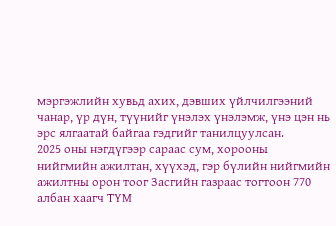мэргэжлийн хувьд ахих, дэвших үйлчилгээний чанар, үр дүн, түүнийг үнэлэх үнэлэмж, үнэ цэн нь эрс ялгаатай байгаа гэдгийг танилцуулсан.
2025 оны нэгдүгээр сараас сум, хорооны нийгмийн ажилтан, хүүхэд, гэр бүлийн нийгмийн ажилтны орон тоог Засгийн газраас тогтоон 770 албан хаагч ТҮМ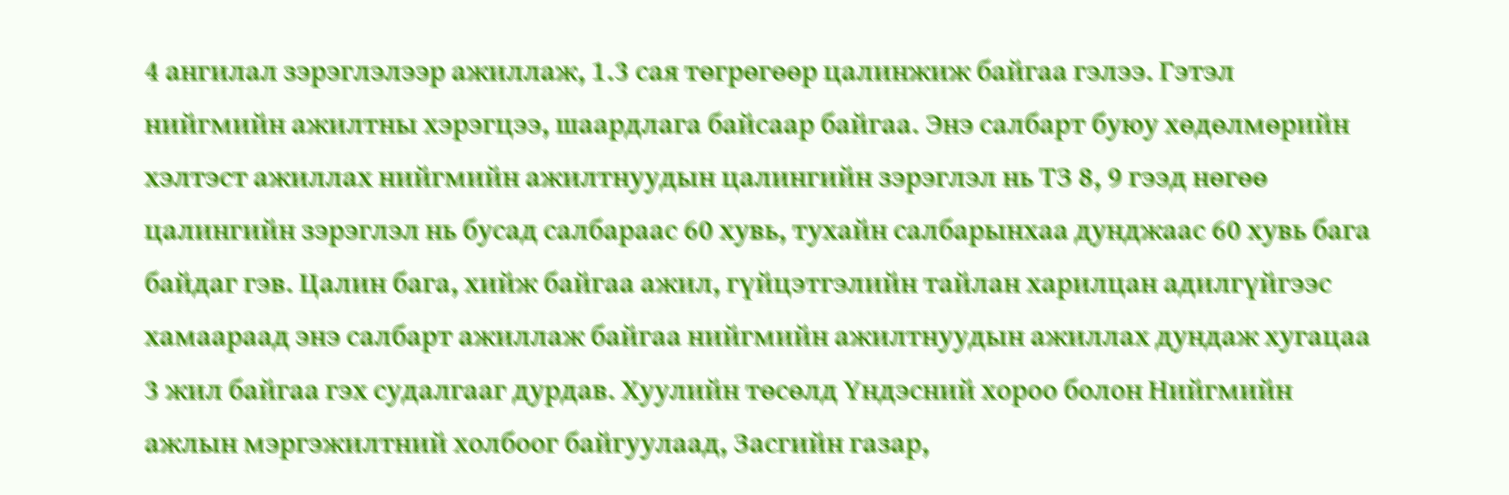4 ангилал зэрэглэлээр ажиллаж, 1.3 сая төгрөгөөр цалинжиж байгаа гэлээ. Гэтэл нийгмийн ажилтны хэрэгцээ, шаардлага байсаар байгаа. Энэ салбарт буюу хөдөлмөрийн хэлтэст ажиллах нийгмийн ажилтнуудын цалингийн зэрэглэл нь ТЗ 8, 9 гээд нөгөө цалингийн зэрэглэл нь бусад салбараас 60 хувь, тухайн салбарынхаа дунджаас 60 хувь бага байдаг гэв. Цалин бага, хийж байгаа ажил, гүйцэтгэлийн тайлан харилцан адилгүйгээс хамаараад энэ салбарт ажиллаж байгаа нийгмийн ажилтнуудын ажиллах дундаж хугацаа 3 жил байгаа гэх судалгааг дурдав. Хуулийн төсөлд Үндэсний хороо болон Нийгмийн ажлын мэргэжилтний холбоог байгуулаад, Засгийн газар,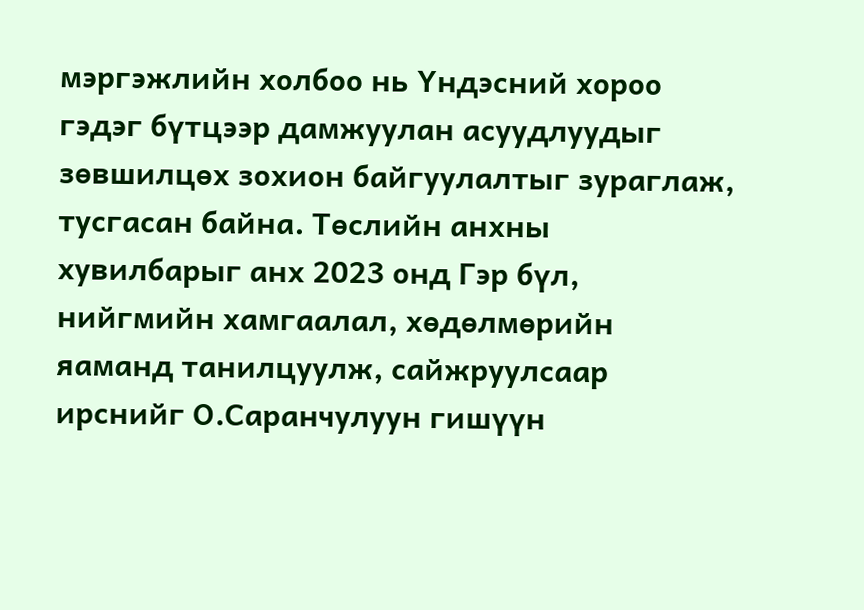мэргэжлийн холбоо нь Үндэсний хороо гэдэг бүтцээр дамжуулан асуудлуудыг зөвшилцөх зохион байгуулалтыг зураглаж, тусгасан байна. Төслийн анхны хувилбарыг анх 2023 онд Гэр бүл, нийгмийн хамгаалал, хөдөлмөрийн яаманд танилцуулж, сайжруулсаар ирснийг О.Саранчулуун гишүүн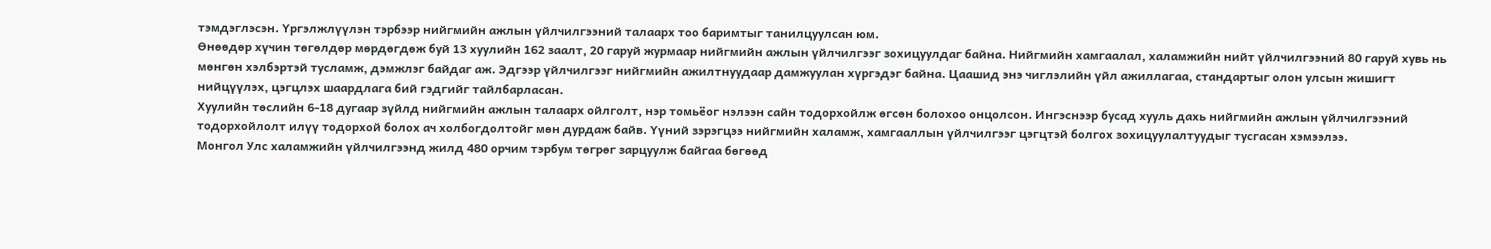тэмдэглэсэн. Үргэлжлүүлэн тэрбээр нийгмийн ажлын үйлчилгээний талаарх тоо баримтыг танилцуулсан юм.
Өнөөдөр хүчин төгөлдөр мөрдөгдөж буй 13 хуулийн 162 заалт, 20 гаруй журмаар нийгмийн ажлын үйлчилгээг зохицуулдаг байна. Нийгмийн хамгаалал, халамжийн нийт үйлчилгээний 80 гаруй хувь нь мөнгөн хэлбэртэй тусламж, дэмжлэг байдаг аж. Эдгээр үйлчилгээг нийгмийн ажилтнуудаар дамжуулан хүргэдэг байна. Цаашид энэ чиглэлийн үйл ажиллагаа, стандартыг олон улсын жишигт нийцүүлэх, цэгцлэх шаардлага бий гэдгийг тайлбарласан.
Хуулийн төслийн 6-18 дугаар зүйлд нийгмийн ажлын талаарх ойлголт, нэр томьёог нэлээн сайн тодорхойлж өгсөн болохоо онцолсон. Ингэснээр бусад хууль дахь нийгмийн ажлын үйлчилгээний тодорхойлолт илүү тодорхой болох ач холбогдолтойг мөн дурдаж байв. Үүний зэрэгцээ нийгмийн халамж, хамгааллын үйлчилгээг цэгцтэй болгох зохицуулалтуудыг тусгасан хэмээлээ.
Монгол Улс халамжийн үйлчилгээнд жилд 480 орчим тэрбум төгрөг зарцуулж байгаа бөгөөд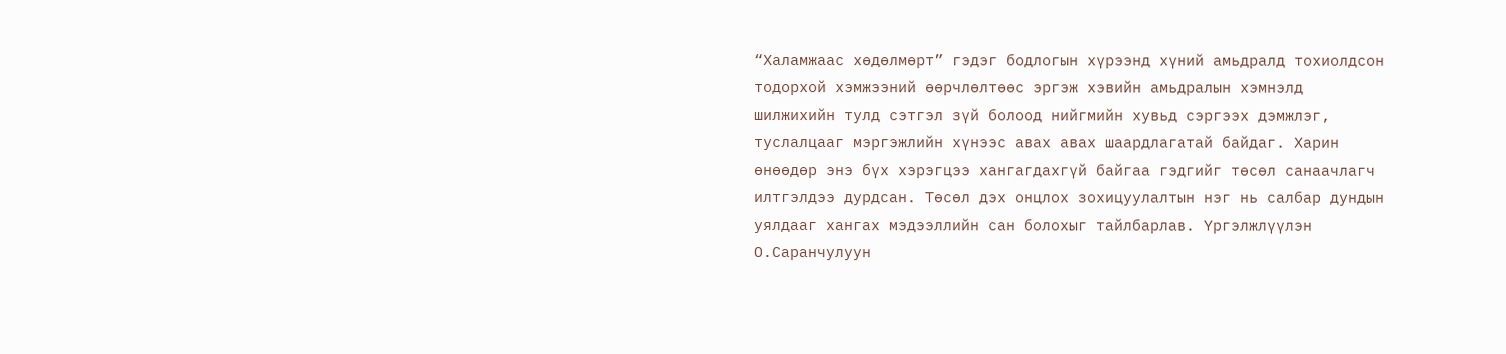“Халамжаас хөдөлмөрт” гэдэг бодлогын хүрээнд хүний амьдралд тохиолдсон тодорхой хэмжээний өөрчлөлтөөс эргэж хэвийн амьдралын хэмнэлд шилжихийн тулд сэтгэл зүй болоод нийгмийн хувьд сэргээх дэмжлэг, туслалцааг мэргэжлийн хүнээс авах авах шаардлагатай байдаг. Харин өнөөдөр энэ бүх хэрэгцээ хангагдахгүй байгаа гэдгийг төсөл санаачлагч илтгэлдээ дурдсан. Төсөл дэх онцлох зохицуулалтын нэг нь салбар дундын уялдааг хангах мэдээллийн сан болохыг тайлбарлав. Үргэлжлүүлэн О.Саранчулуун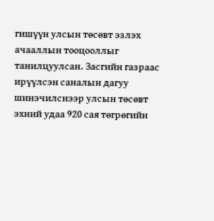гишүүн улсын төсөвт эзлэх ачааллын тооцооллыг танилцуулсан. Засгийн газраас ирүүлсэн саналын дагуу шинэчилснээр улсын төсөвт эхний удаа 920 сая төгрөгийн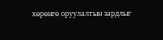хөрөнгө оруулалтын зардлыг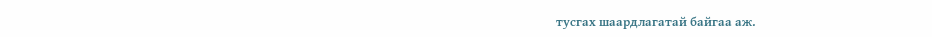тусгах шаардлагатай байгаа аж.